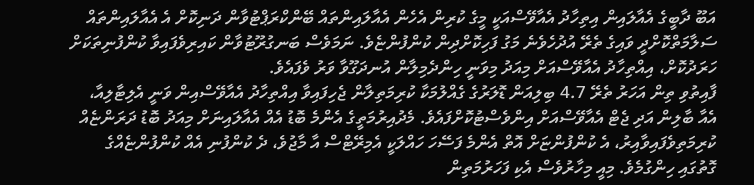އަބޫ ދާބީގެ އެއާލައިން އިތިހާދު އެއާވޭސްއަކީ މީގެ ކުރިން އެހެން އެއާލައިންތައް ބޭންކްރަޕްޓުވާން ދަނިކޮށް އެ އެއާލައިންތައް ސަލާމަތްކޮށްދީ ވައިގެ ތެރޭ އުދުހެވެނެ މަގު ފަހިކޮށްދިން ކުންފުންޏެވެ. ނަމަވެސް ބަނގުރޫޓުވާން ކައިރިވެފައިވާ ކުންފުނިތަކަށް ހަރަދުކޮށް، އިއްތިހާދު އެއާވޭސްއަށް މިއަދު މިވަނީ ހިންދެމިލާން އުނދަގޫވާ ވަރު ވެފައެވެ.
ފާއިތުވި ތިން އަހަރު ތެރޭ 4.7 ބިލިއަން ޑޮލަރުގެ ގެއްލުމަކާ ކުރިމަތިލާން ޖެހިފައިވާ އިއްތިހާދު އެއާވޭސްއިން ވަނީ އެލިޓާލިއާ، އެއާ ބާލިން އަދި ޖެޓް އެއާވޭސްއަށް އިންވެސްޓުކޮށްފައެވެ. މެދުއިރުމަތީގެ އެންމެ ބޮޑު އެއް އެއާލައިނަށް މިއަދު ބޮޑު ދަރަންޏެއް ކުރިމަތިވެފައިވާއިރު، އެ ކުންފުންޏަށް އޮތް އެންމެ ފަސޭހަ ހައްލަކީ އެމިރޭޓްސް އާ މާޖުވެ، ދެ ކުންފުނި އެއް ކުންފުންޏެއްގެ ގޮތުގައި ހިންގުމެވެ. މިއީ މިހާރުވެސް އެކި ފަހަރުމަތިން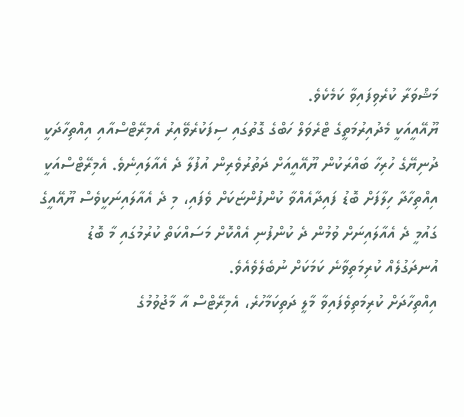މަޝްވަރާ ކުރެވިފައިވާ ކަމެކެވެ.
ޔޫއޭއީއަކީ މެދުއިރުމަތީގެ ޓްރެވަލް ހަބްގެ ގޮތުގައި ސިފަކުރެވޭއިރު އެމިރޭޓްސްއާއި އިއްތިހާދަކީ ދުނިޔޭގެ ހުރިހާ ބައްރަކުން ޔޫއޭއީއަށް ދަތުރުވެރިން އުފުލާ ދެ އެއާލައިނެވެ. އެމިރޭޓްސްއަކީ އިއްތިހާދާ ހިލާފަށް ބޮޑު ފައިދާއެއްވާ ކުންފުންޏަކަށް ވެފައި، މި ދެ އެއާލައިނަކީވެސް ޔޫއޭއީގެ ގައުމީ ދެ އެއާލައިނަށް ވުމުން ދެ ކުންފުނި އެއްކޮށް މަސައްކަތް ކުރުމުގައި މާ ބޮޑު އުނދަގުލެއް ކުރިމަތިވާނެ ކަމަކަށް ނުބެލެވެއެވެ.
އިއްތިހާދަށް ކުރިމަތިވެފައިވާ މާލީ ދަތިކަމާހުރެ، އެމިރޭޓްސް އާ މާޖުވުމުގެ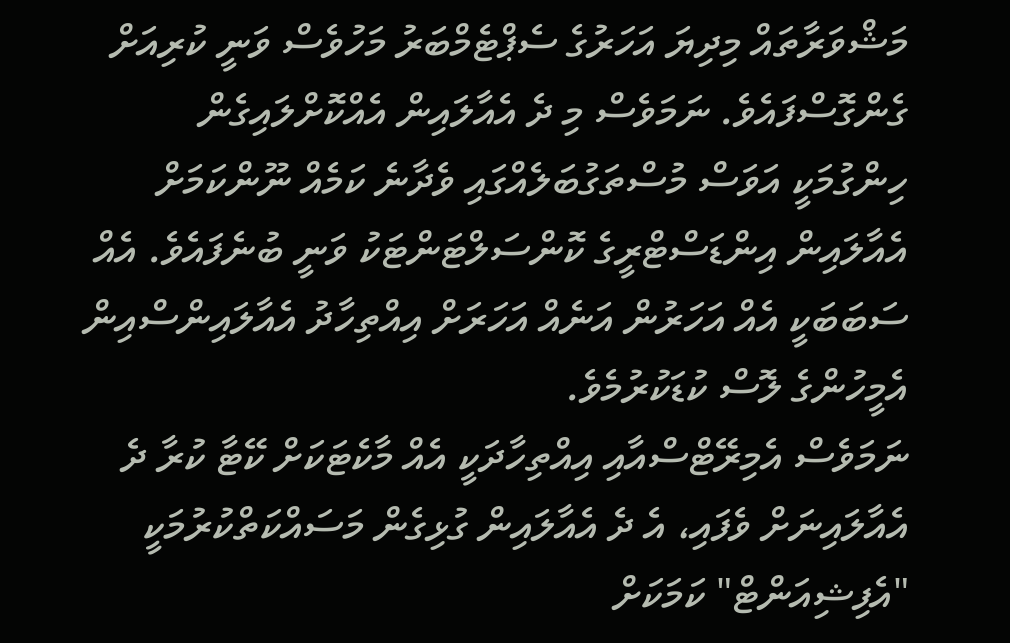މަޝްވަރާތައް މިދިޔަ އަހަރުގެ ސެޕްޓެމްބަރު މަހުވެސް ވަނީ ކުރިއަށް ގެންގޮސްފައެވެ. ނަމަވެސް މި ދެ އެއާލައިން އެއްކޮށްލައިގެން ހިންގުމަކީ އަވަސް މުސްތަގުބަލެއްގައި ވެދާނެ ކަމެއް ނޫންކަމަށް އެއާލައިން އިންޑަސްޓްރީގެ ކޮންސަލްޓަންޓަކު ވަނީ ބުނެފައެވެ. އެއް ސަބަބަކީ އެއް އަހަރުން އަނެއް އަހަރަށް އިއްތިހާދު އެއާލައިންސްއިން އެމީހުންގެ ލޮސް ކުޑަކުރުމެވެ.
ނަމަވެސް އެމިރޭޓްސްއާއި އިއްތިހާދަކީ އެއް މާކެޓަކަށް ކޭޓާ ކުރާ ދެ އެއާލައިނަށް ވެފައި، އެ ދެ އެއާލައިން ގުޅިގެން މަސައްކަތްކުރުމަކީ "އެފިޝިއަންޓް" ކަމަކަށް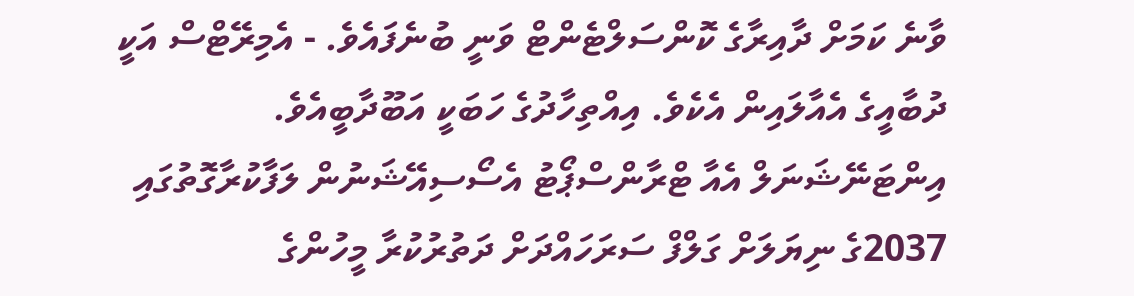ވާނެ ކަމަށް ދާއިރާގެ ކޮންސަލްޓެންޓް ވަނީ ބުނެފައެވެ. - އެމިރޭޓްސް އަކީ ދުބާއީގެ އެއާލައިން އެކެވެ. އިއްތިހާދުގެ ހަބަކީ އަބޫދާބީއެވެ.
އިންޓަނޭޝަނަލް އެއާ ޓްރާންސްޕޯޓު އެސޯސިއޭޝަނުން ލަފާކުރާގޮތުގައި 2037ގެ ނިޔަލަށް ގަލްފް ސަރަހައްދަށް ދަތުރުކުރާ މީހުންގެ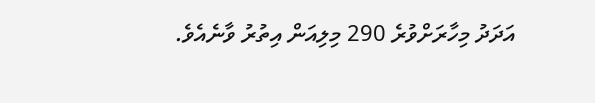އަދަދު މިހާރަށްވުރެ 290 މިލިއަން އިތުރު ވާނެއެވެ.